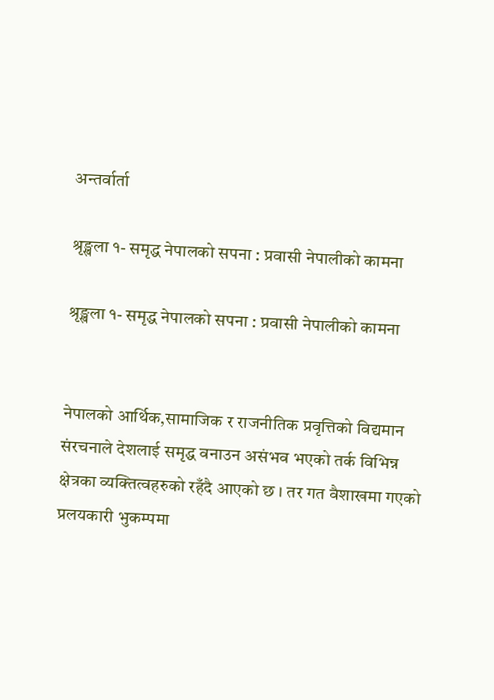अन्तर्वार्ता

श्रृङ्खला १- समृद्ध नेपालको सपना : प्रवासी नेपालीको कामना

श्रृङ्खला १- समृद्ध नेपालको सपना : प्रवासी नेपालीको कामना


नेपालको आर्थिक,सामाजिक र राजनीतिक प्रवृत्तिको विद्यमान संरचनाले देशलाई समृद्ध वनाउन असंभव भएको तर्क विभिन्न क्षेत्रका व्यक्तित्वहरुको रहँदै आएको छ । तर गत वैशाखमा गएको प्रलयकारी भुकम्पमा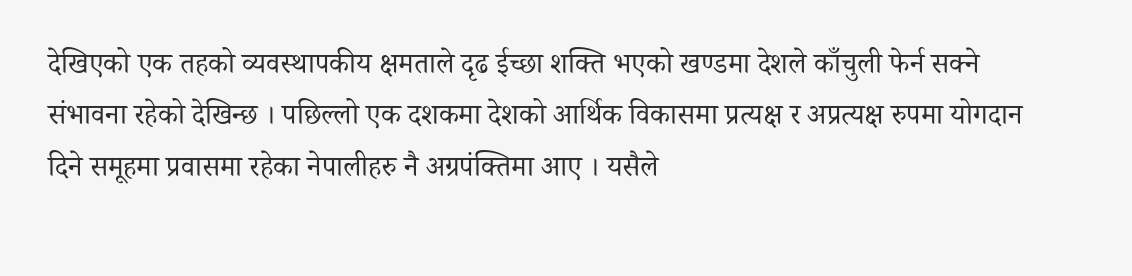देखिएको एक तहको व्यवस्थापकीय क्षमताले दृढ ईच्छा शक्ति भएको खण्डमा देशले काँचुली फेर्न सक्ने संभावना रहेको देखिन्छ । पछिल्लो एक दशकमा देशको आर्थिक विकासमा प्रत्यक्ष र अप्रत्यक्ष रुपमा योगदान दिने समूहमा प्रवासमा रहेका नेपालीहरु नै अग्रपंक्तिमा आए । यसैले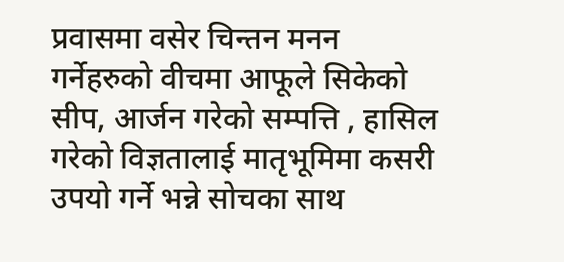प्रवासमा वसेर चिन्तन मनन गर्नेहरुको वीचमा आफूले सिकेको सीप, आर्जन गरेको सम्पत्ति , हासिल गरेको विज्ञतालाई मातृभूमिमा कसरी उपयो गर्ने भन्ने सोचका साथ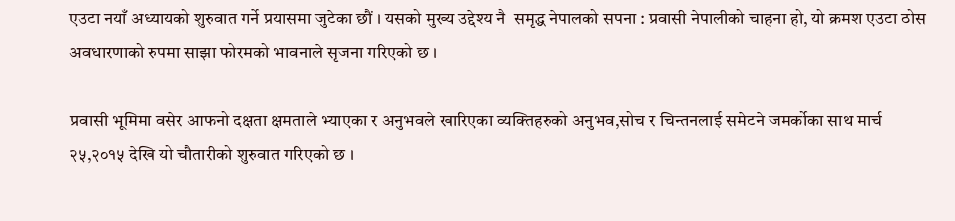एउटा नयाँ अध्यायको शुरुवात गर्ने प्रयासमा जुटेका छौं । यसको मुख्य उद्देश्य नै  समृद्ध नेपालको सपना : प्रवासी नेपालीको चाहना हो, यो क्रमश एउटा ठोस अवधारणाको रुपमा साझा फोरमको भावनाले सृजना गरिएको छ ।

प्रवासी भूमिमा वसेर आफनो दक्षता क्षमताले भ्याएका र अनुभवले खारिएका व्यक्तिहरुको अनुभव,सोच र चिन्तनलाई समेटने जमर्कोका साथ मार्च २५,२०१५ देखि यो चौतारीको शुरुवात गरिएको छ ।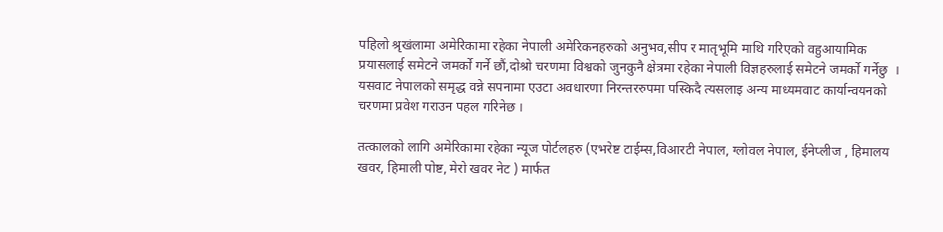पहिलो श्रृखंलामा अमेरिकामा रहेका नेपाली अमेरिकनहरुको अनुभव,सीप र मातृभूमि माथि गरिएको वहुआयामिक प्रयासलाई समेटने जमर्को गर्ने छौं,दोश्रो चरणमा विश्वको जुनकुनै क्षेत्रमा रहेका नेपाली विज्ञहरुलाई समेटने जमर्को गर्नेछु  । यसवाट नेपालको समृद्ध वन्ने सपनामा एउटा अवधारणा निरन्तररुपमा पस्किदै त्यसलाइ अन्य माध्यमवाट कार्यान्वयनको चरणमा प्रवेश गराउन पहल गरिनेछ ।

तत्कालको लागि अमेरिकामा रहेका न्यूज पोर्टलहरु (एभरेष्ट टाईम्स,विआरटी नेपाल, ग्लोवल नेपाल, ईनेप्लीज , हिमालय खवर, हिमाली पोष्ट, मेरो खवर नेट ) मार्फत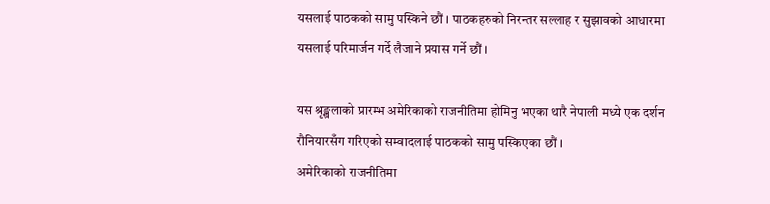यसलाई पाठकको सामु पस्किने छौं । पाठकहरुको निरन्तर सल्लाह र सुझावको आधारमा यसलाई परिमार्जन गर्दे लैजाने प्रयास गर्ने छौं ।

यस श्रृङ्खलाको प्रारम्भ अमेरिकाको राजनीतिमा होमिनु भएका थारै नेपाली मध्ये एक दर्शन रौनियारसँग गरिएको सम्वादलाई पाठकको सामु पस्किएका छौं ।
अमेरिकाको राजनीतिमा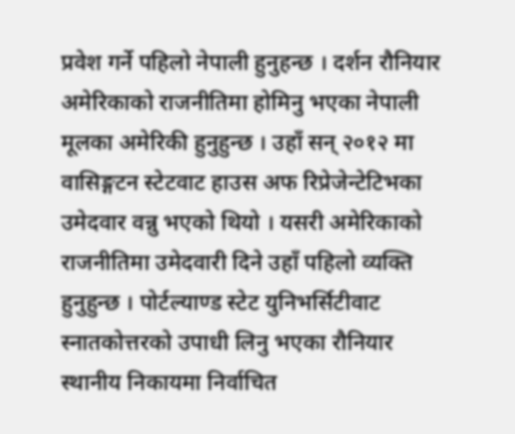प्रवेश गर्ने पहिलो नेपाली हुनुहन्छ । दर्शन रौनियार अमेरिकाको राजनीतिमा होमिनु भएका नेपाली मूलका अमेरिकी हुनुहुन्छ । उहाँ सन् २०१२ मा वासिङ्गटन स्टेटवाट हाउस अफ रिप्रेजेन्टेटिभका उमेदवार वन्नु भएको थियो । यसरी अमेरिकाको राजनीतिमा उमेदवारी दिने उहाँ पहिलो व्यक्ति हुनुहुन्छ । पोर्टल्याण्ड स्टेट युनिभर्सिटीवाट स्नातकोत्तरको उपाधी लिनु भएका रौनियार स्थानीय निकायमा निर्वाचित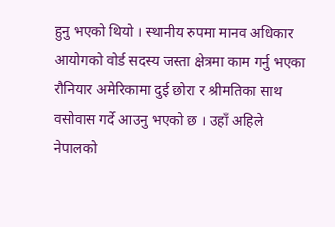हुनु भएको थियो । स्थानीय रुपमा मानव अधिकार आयोगको वोर्ड सदस्य जस्ता क्षेत्रमा काम गर्नु भएका रौनियार अमेरिकामा दुई छोरा र श्रीमतिका साथ वसोवास गर्दे आउनु भएको छ । उहाँ अहिले नेपालको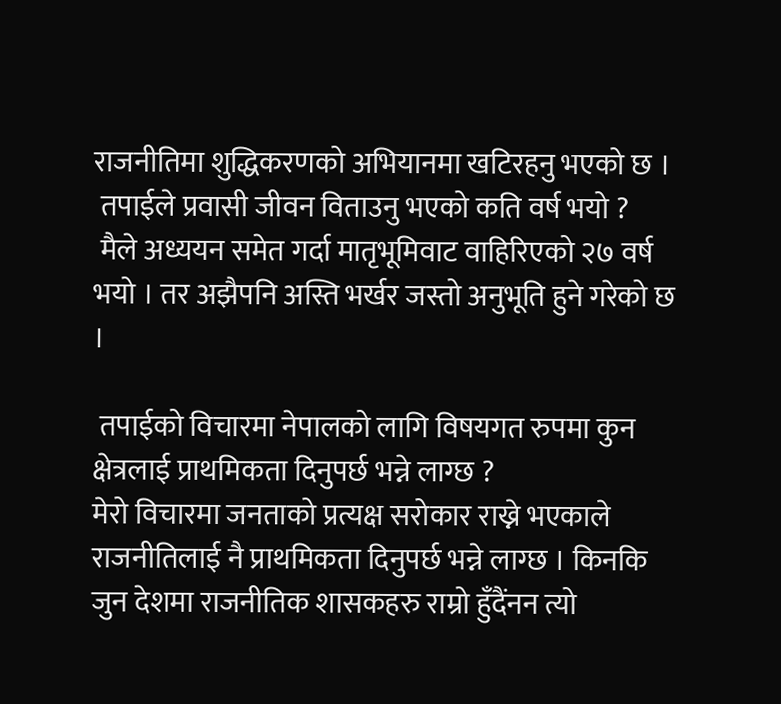राजनीतिमा शुद्धिकरणको अभियानमा खटिरहनु भएको छ ।
 तपाईले प्रवासी जीवन विताउनु भएको कति वर्ष भयो ?
 मैले अध्ययन समेत गर्दा मातृभूमिवाट वाहिरिएको २७ वर्ष भयो । तर अझैपनि अस्ति भर्खर जस्तो अनुभूति हुने गरेको छ ।

 तपाईको विचारमा नेपालको लागि विषयगत रुपमा कुन क्षेत्रलाई प्राथमिकता दिनुपर्छ भन्ने लाग्छ ?
मेरो विचारमा जनताको प्रत्यक्ष सरोकार राख्ने भएकाले राजनीतिलाई नै प्राथमिकता दिनुपर्छ भन्ने लाग्छ । किनकि जुन देशमा राजनीतिक शासकहरु राम्रो हुँदैंनन त्यो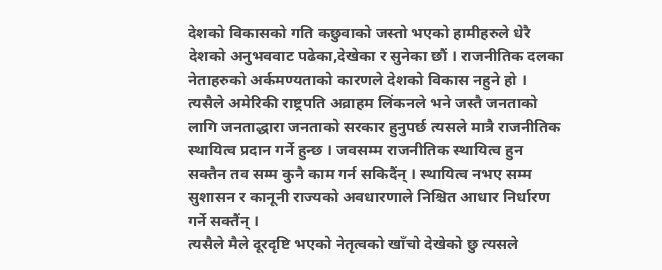देशको विकासको गति कछुवाको जस्तो भएको हामीहरुले धेरै देशको अनुभववाट पढेका,देखेका र सुनेका छौं । राजनीतिक दलका नेताहरुको अर्कमण्यताको कारणले देशको विकास नहुने हो । त्यसैले अमेरिकी राष्ट्रपति अव्राहम लिंकनले भने जस्तै जनताको लागि जनताद्धारा जनताको सरकार हुनुपर्छ त्यसले मात्रै राजनीतिक स्थायित्व प्रदान गर्ने हुन्छ । जवसम्म राजनीतिक स्थायित्व हुन सक्तैन तव सम्म कुनै काम गर्न सकिदैंन् । स्थायित्व नभए सम्म सुशासन र कानूनी राज्यको अवधारणाले निश्चित आधार निर्धारण गर्ने सक्तैंन् ।
त्यसैले मैले दूरदृष्टि भएको नेतृत्वको खाँचो देखेको छु त्यसले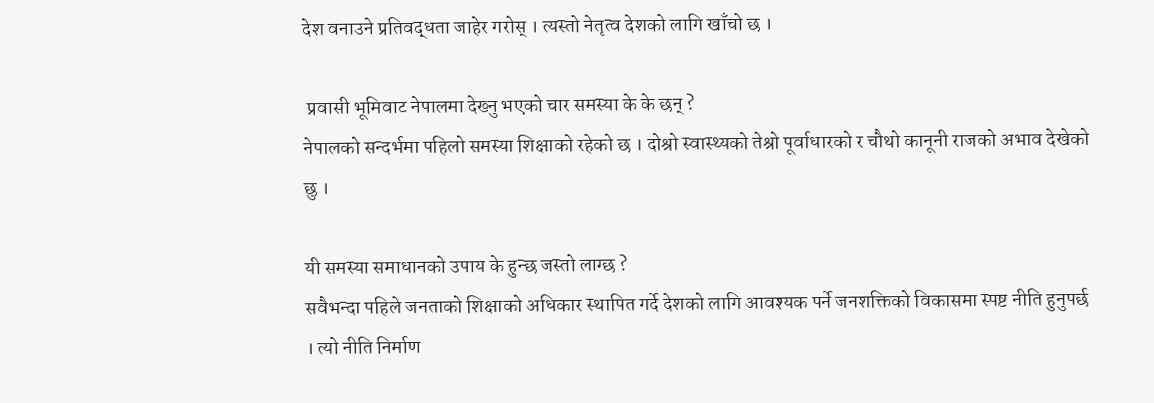देश वनाउने प्रतिवद्धता जाहेर गरोस् । त्यस्तो नेतृत्व देशको लागि खाँचो छ ।

 प्रवासी भूमिवाट नेपालमा देख्नु भएको चार समस्या के के छन् ?
नेपालको सन्दर्भमा पहिलो समस्या शिक्षाको रहेको छ । दोश्रो स्वास्थ्यको तेश्रो पूर्वाधारको र चौथो कानूनी राजको अभाव देखेको छु ।

यी समस्या समाधानको उपाय के हुन्छ जस्तो लाग्छ ?
सवैभन्दा पहिले जनताको शिक्षाको अधिकार स्थापित गर्दे देशको लागि आवश्यक पर्ने जनशक्तिको विकासमा स्पष्ट नीति हुनुपर्छ । त्यो नीति निर्माण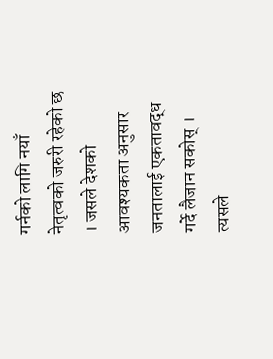गर्नको लागि नयाँ नेतृत्वको जरुरी रहेको छ । जसले देशको आवश्यकता अनुसार जनतालाई एकतावद्ध गर्दे लैजान सकोस् । त्यसले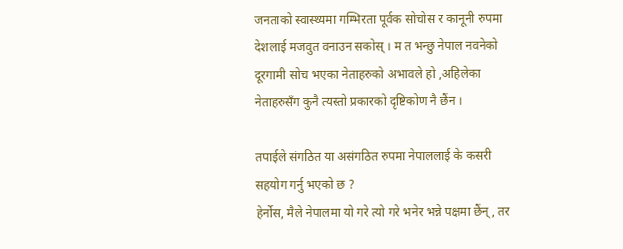जनताको स्वास्थ्यमा गम्भिरता पूर्वक सोचोस र कानूनी रुपमा देशलाई मजवुत वनाउन सकोस् । म त भन्छु नेपाल नवनेको दूरगामी सोच भएका नेताहरुको अभावले हो ,अहिलेका नेताहरुसँग कुनै त्यस्तो प्रकारको दृष्टिकोण नै छैंन ।

तपाईले संगठित या असंगठित रुपमा नेपाललाई के कसरी सहयोग गर्नु भएको छ ?
हेर्नोस, मैले नेपालमा यो गरे त्यो गरे भनेर भन्ने पक्षमा छैंन् , तर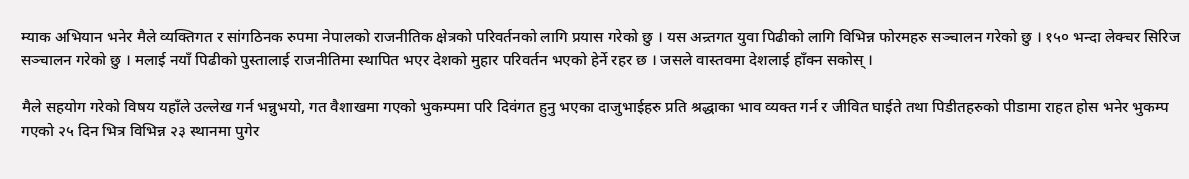म्याक अभियान भनेर मैले व्यक्तिगत र सांगठिनक रुपमा नेपालको राजनीतिक क्षेत्रको परिवर्तनको लागि प्रयास गरेको छु । यस अन्र्तगत युवा पिढीको लागि विभिन्न फोरमहरु सञ्चालन गरेको छु । १५० भन्दा लेक्चर सिरिज सञ्चालन गरेको छु । मलाई नयाँ पिढीको पुस्तालाई राजनीतिमा स्थापित भएर देशको मुहार परिवर्तन भएको हेर्ने रहर छ । जसले वास्तवमा देशलाई हाँक्न सकोस् ।

मैले सहयोग गरेको विषय यहाँले उल्लेख गर्न भन्नुभयो, गत वैशाखमा गएको भुकम्पमा परि दिवंगत हुनु भएका दाजुभाईहरु प्रति श्रद्धाका भाव व्यक्त गर्न र जीवित घाईते तथा पिडीतहरुको पीडामा राहत होस भनेर भुकम्प गएको २५ दिन भित्र विभिन्न २३ स्थानमा पुगेर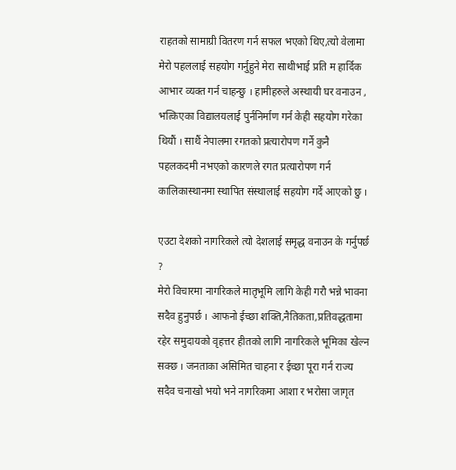राहतको सामाग्री वितरण गर्न सफल भएको थिए,त्यो वेलामा मेरो पहललाई सहयोग गर्नुहुने मेरा साथीभाई प्रति म हार्दिक आभार व्यक्त गर्न चाहन्छु । हामीहरुले अस्थायी घर वनाउन , भत्किएका विद्यालयलाई पुर्ननिर्माण गर्न केही सहयोग गरेका थियौं । साथैं नेपालमा रगतको प्रत्यारोपण गर्ने कुनै पहलकदमी नभएको कारणले रगत प्रत्यारोपण गर्न कालिकास्थानमा स्थापित संस्थालाई सहयोग गर्दे आएको छु ।

एउटा देशको नागरिकले त्यो देशलाई समृद्ध वनाउन के गर्नुपर्छ ?
मेरो विचारमा नागरिकले मातृभूमि लागि केही गरौ भन्ने भावना सदैव हुनुपर्छ । आफनो ईच्छा शक्ति,नैतिकता,प्रतिवद्धतामा रहेर समुदायको वृहत्तर हीतको लागि नागरिकले भूमिका खेल्न सक्छ । जनताका असिमित चाहना र ईच्छा पूरा गर्न राज्य सदैव चनाखो भयो भने नागरिकमा आशा र भरोसा जागृत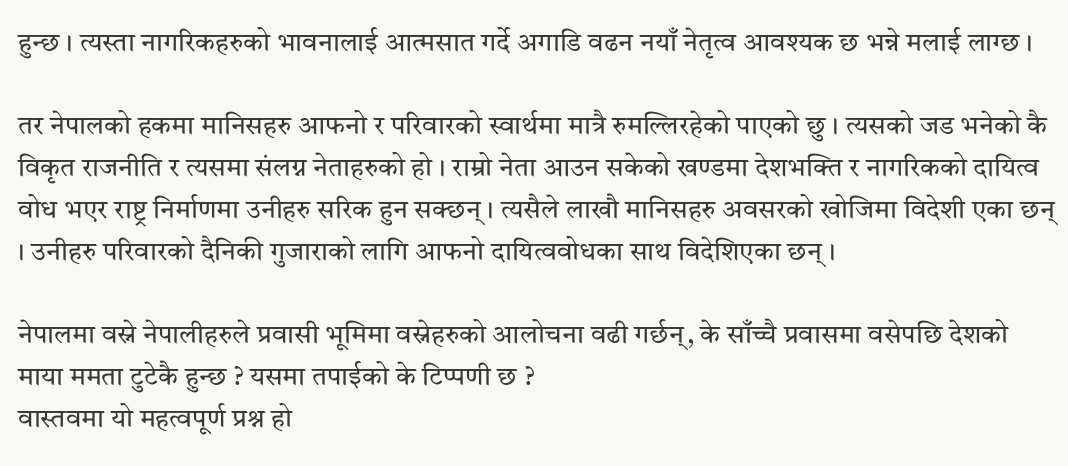हुन्छ । त्यस्ता नागरिकहरुको भावनालाई आत्मसात गर्दे अगाडि वढन नयाँ नेतृत्व आवश्यक छ भन्ने मलाई लाग्छ ।

तर नेपालको हकमा मानिसहरु आफनो र परिवारको स्वार्थमा मात्रै रुमल्लिरहेको पाएको छु । त्यसको जड भनेको कै विकृत राजनीति र त्यसमा संलग्न नेताहरुको हो । राम्रो नेता आउन सकेको खण्डमा देशभक्ति र नागरिकको दायित्व वोध भएर राष्ट्र निर्माणमा उनीहरु सरिक हुन सक्छन् । त्यसैले लाखौ मानिसहरु अवसरको खोजिमा विदेशी एका छन् । उनीहरु परिवारको दैनिकी गुजाराको लागि आफनो दायित्ववोधका साथ विदेशिएका छन् ।

नेपालमा वस्ने नेपालीहरुले प्रवासी भूमिमा वस्नेहरुको आलोचना वढी गर्छन्, के साँच्चै प्रवासमा वसेपछि देशको माया ममता टुटेकै हुन्छ ? यसमा तपाईको के टिप्पणी छ ?
वास्तवमा यो महत्वपूर्ण प्रश्न हो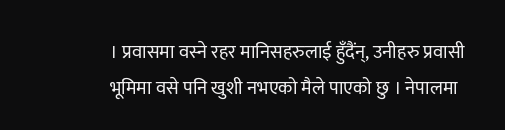। प्रवासमा वस्ने रहर मानिसहरुलाई हुँदैंन्, उनीहरु प्रवासी भूमिमा वसे पनि खुशी नभएको मैले पाएको छु । नेपालमा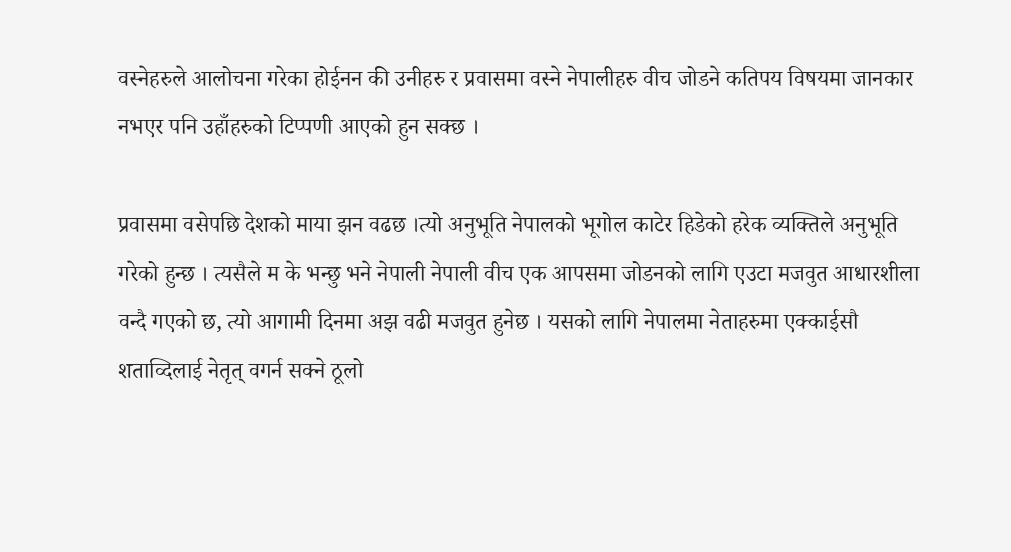वस्नेहरुले आलोचना गरेका होईनन की उनीहरु र प्रवासमा वस्ने नेपालीहरु वीच जोडने कतिपय विषयमा जानकार नभएर पनि उहाँहरुको टिप्पणी आएको हुन सक्छ ।

प्रवासमा वसेपछि देशको माया झन वढछ ।त्यो अनुभूति नेपालको भूगोल काटेर हिडेको हरेक व्यक्तिले अनुभूति गरेको हुन्छ । त्यसैले म के भन्छु भने नेपाली नेपाली वीच एक आपसमा जोडनको लागि एउटा मजवुत आधारशीला वन्दै गएको छ, त्यो आगामी दिनमा अझ वढी मजवुत हुनेछ । यसको लागि नेपालमा नेताहरुमा एक्काईसौ शताव्दिलाई नेतृत् वगर्न सक्ने ठूलो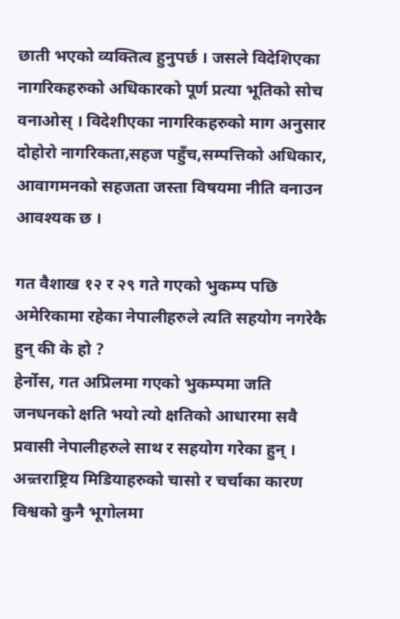छाती भएको व्यक्तित्व हुनुपर्छ । जसले विदेशिएका नागरिकहरुको अधिकारको पूर्ण प्रत्या भूतिको सोच वनाओस् । विदेशीएका नागरिकहरुको माग अनुसार दोहोरो नागरिकता,सहज पहुँच,सम्पत्तिको अधिकार, आवागमनको सहजता जस्ता विषयमा नीति वनाउन आवश्यक छ ।

गत वैशाख १२ र २९ गते गएको भुकम्प पछि अमेरिकामा रहेका नेपालीहरुले त्यति सहयोग नगरेकै हुन् की के हो ?
हेर्नोस, गत अप्रिलमा गएको भुकम्पमा जति जनधनको क्षति भयो त्यो क्षतिको आधारमा सवै प्रवासी नेपालीहरुले साथ र सहयोग गरेका हुन् । अन्र्तराष्ट्रिय मिडियाहरुको चासो र चर्चाका कारण विश्वको कुनै भूगोलमा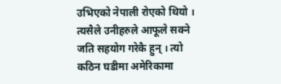उभिएको नेपाली रोएको थियो । त्यसैले उनीहरुले आफूले सक्ने जति सहयोग गरेकै हुन् । त्यो कठिन घडीमा अमेरिकामा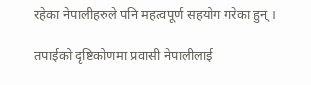रहेका नेपालीहरुले पनि महत्वपूर्ण सहयोग गरेका हुन् ।

तपाईको दृष्टिकोणमा प्रवासी नेपालीलाई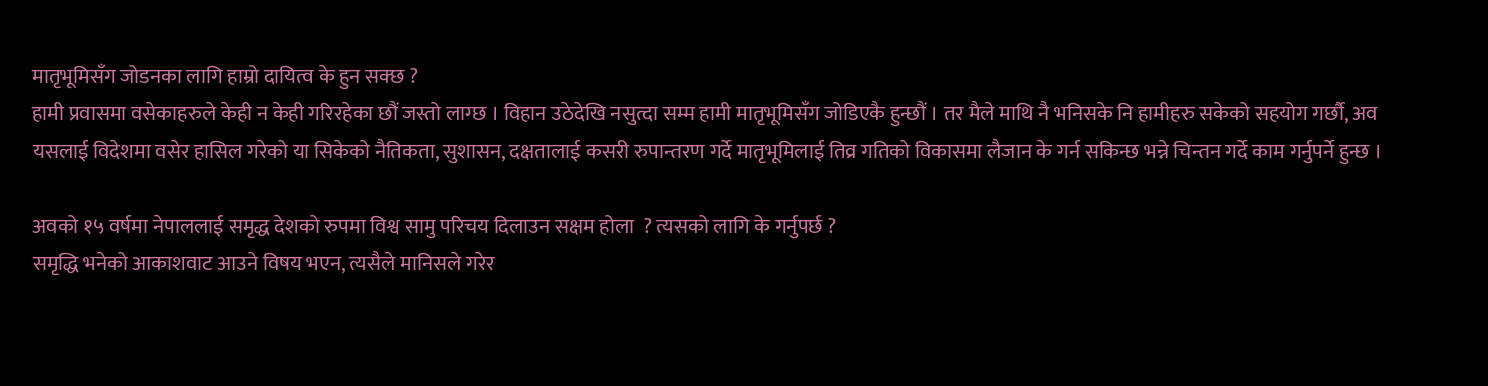मातृभूमिसँग जोडनका लागि हाम्रो दायित्व के हुन सक्छ ?
हामी प्रवासमा वसेकाहरुले केही न केही गरिरहेका छौं जस्तो लाग्छ । विहान उठेदेखि नसुत्दा सम्म हामी मातृभूमिसँग जोडिएकै हुन्छौं । तर मैले माथि नै भनिसके नि हामीहरु सकेको सहयोग गर्छौ, अव यसलाई विदेशमा वसेर हासिल गरेको या सिकेको नैतिकता, सुशासन, दक्षतालाई कसरी रुपान्तरण गर्दे मातृभूमिलाई तिव्र गतिको विकासमा लैजान के गर्न सकिन्छ भन्ने चिन्तन गर्दे काम गर्नुपर्ने हुन्छ ।

अवको १५ वर्षमा नेपाललाई समृद्ध देशको रुपमा विश्व सामु परिचय दिलाउन सक्षम होला  ? त्यसको लागि के गर्नुपर्छ ?
समृद्धि भनेको आकाशवाट आउने विषय भएन, त्यसैले मानिसले गरेर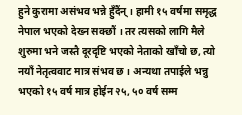हुने कुरामा असंभव भन्ने हुँदैंन् । हामी १५ वर्षमा समृद्ध नेपाल भएको देख्न सक्छौं । तर त्यसको लागि मैले शुरुमा भने जस्तै दूरदृष्टि भएको नेताको खाँचो छ, त्यो नयाँ नेतृत्ववाट मात्र संभव छ । अन्यथा तपाईले भन्नु भएको १५ वर्ष मात्र होईन २५, ५० वर्ष सम्म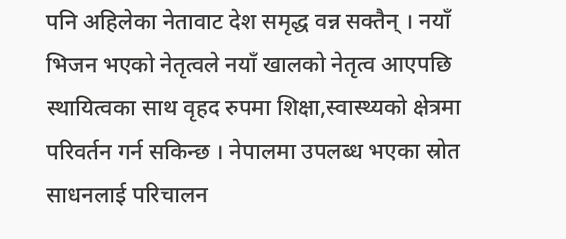पनि अहिलेका नेतावाट देश समृद्ध वन्न सक्तैन् । नयाँ भिजन भएको नेतृत्वले नयाँ खालको नेतृत्व आएपछि स्थायित्वका साथ वृहद रुपमा शिक्षा,स्वास्थ्यको क्षेत्रमा परिवर्तन गर्न सकिन्छ । नेपालमा उपलब्ध भएका स्रोत साधनलाई परिचालन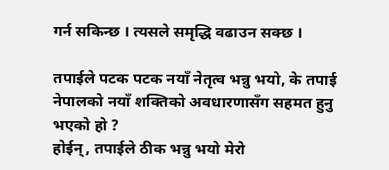गर्न सकिन्छ । त्यसले समृद्धि वढाउन सक्छ ।

तपाईले पटक पटक नयाँ नेतृत्व भन्नु भयो, के तपाई नेपालको नयाँ शक्तिको अवधारणासँग सहमत हुनु भएको हो ?
होईन्, तपाईले ठीक भन्नु भयो मेरो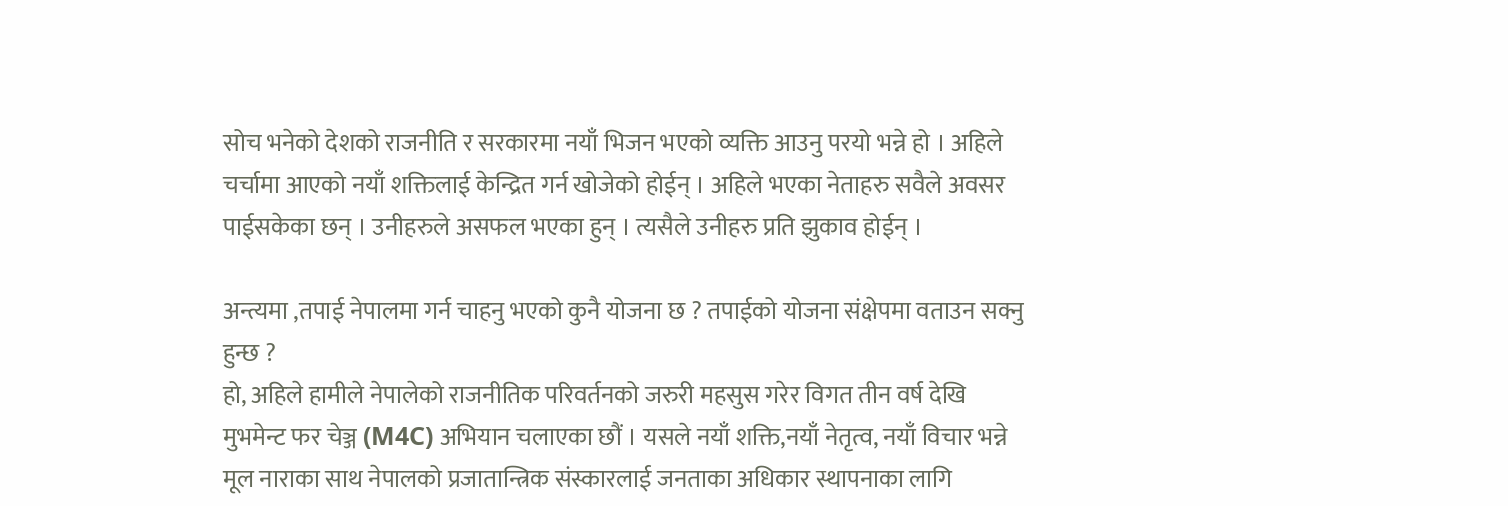सोच भनेको देशको राजनीति र सरकारमा नयाँ भिजन भएको व्यक्ति आउनु परयो भन्ने हो । अहिले चर्चामा आएको नयाँ शक्तिलाई केन्द्रित गर्न खोजेको होईन् । अहिले भएका नेताहरु सवैले अवसर पाईसकेका छन् । उनीहरुले असफल भएका हुन् । त्यसैले उनीहरु प्रति झुकाव होईन् ।

अन्त्यमा ,तपाई नेपालमा गर्न चाहनु भएको कुनै योजना छ ? तपाईको योजना संक्षेपमा वताउन सक्नु हुन्छ ?
हो, अहिले हामीले नेपालेको राजनीतिक परिवर्तनको जरुरी महसुस गरेर विगत तीन वर्ष देखि मुभमेन्ट फर चेञ्ज (M4C) अभियान चलाएका छौं । यसले नयाँ शक्ति,नयाँ नेतृत्व, नयाँ विचार भन्ने मूल नाराका साथ नेपालको प्रजातान्त्रिक संस्कारलाई जनताका अधिकार स्थापनाका लागि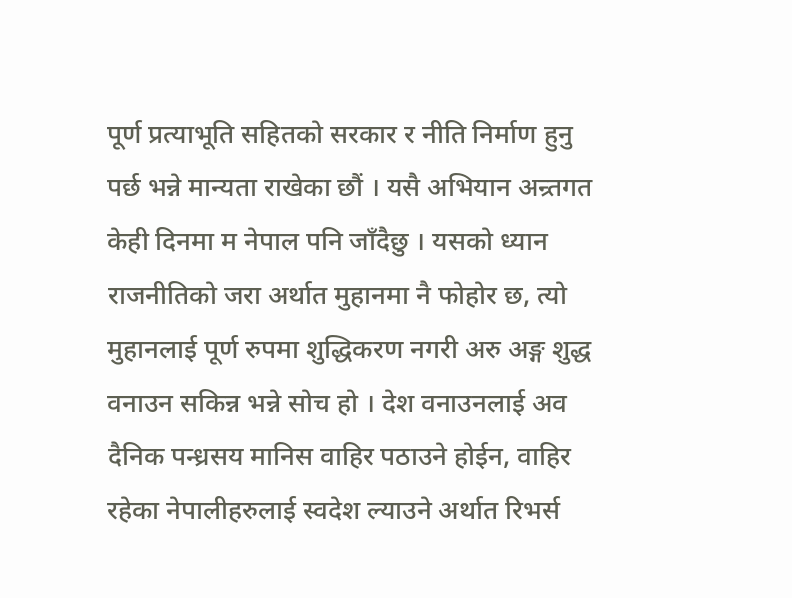पूर्ण प्रत्याभूति सहितको सरकार र नीति निर्माण हुनु पर्छ भन्ने मान्यता राखेका छौं । यसै अभियान अन्र्तगत केही दिनमा म नेपाल पनि जाँदैछु । यसको ध्यान राजनीतिको जरा अर्थात मुहानमा नै फोहोर छ, त्यो मुहानलाई पूर्ण रुपमा शुद्धिकरण नगरी अरु अङ्ग शुद्ध वनाउन सकिन्न भन्ने सोच हो । देश वनाउनलाई अव दैनिक पन्ध्रसय मानिस वाहिर पठाउने होईन, वाहिर रहेका नेपालीहरुलाई स्वदेश ल्याउने अर्थात रिभर्स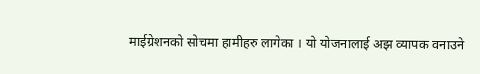माईग्रेशनको सोचमा हामीहरु लागेका । यो योजनालाई अझ व्यापक वनाउने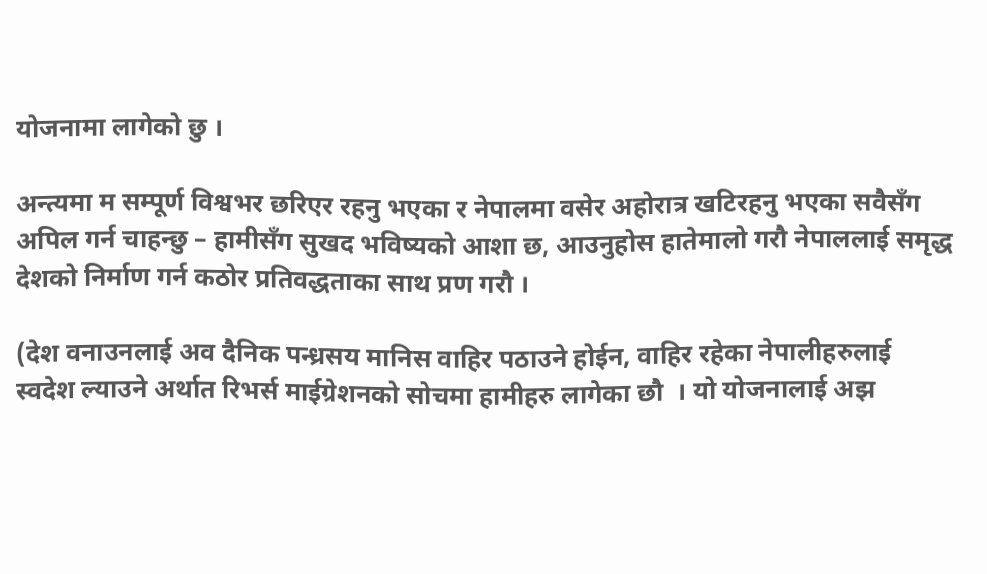योजनामा लागेको छु ।

अन्त्यमा म सम्पूर्ण विश्वभर छरिएर रहनु भएका र नेपालमा वसेर अहोरात्र खटिरहनु भएका सवैसँग अपिल गर्न चाहन्छु – हामीसँग सुखद भविष्यको आशा छ, आउनुहोस हातेमालो गरौ नेपाललाई समृद्ध देशको निर्माण गर्न कठोर प्रतिवद्धताका साथ प्रण गरौ ।

(देश वनाउनलाई अव दैनिक पन्ध्रसय मानिस वाहिर पठाउने होईन, वाहिर रहेका नेपालीहरुलाई स्वदेश ल्याउने अर्थात रिभर्स माईग्रेशनको सोचमा हामीहरु लागेका छौ  । यो योजनालाई अझ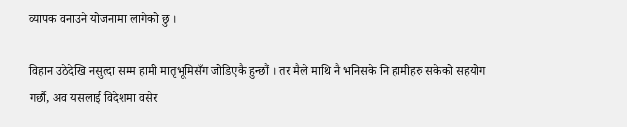व्यापक वनाउने योजनामा लागेको छु ।

विहान उठेदेखि नसुत्दा सम्म हामी मातृभूमिसँग जोडिएकै हुन्छौं । तर मैले माथि नै भनिसके नि हामीहरु सकेको सहयोग गर्छौ, अव यसलाई विदेशमा वसेर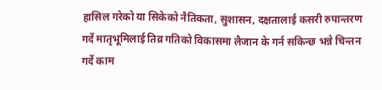हासिल गरेको या सिकेको नैतिकता, सुशासन, दक्षतालाई कसरी रुपान्तरण गर्दे मातृभूमिलाई तिव्र गतिको विकासमा लैजान के गर्न सकिन्छ भन्ने चिन्तन गर्दे काम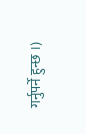गर्नुपर्ने हुन्छ ।)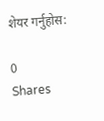शेयर गर्नुहोस:

0
Shares